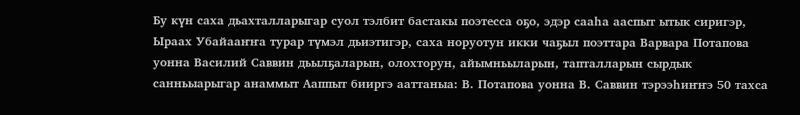Бу күн саха дьахталларыгар суол тэлбит бастакы поэтесса оҕо, эдэр сааһа ааспыт ытык сиригэр, Ыраах Убайааҥҥа турар түмэл дьиэтигэр, саха норуотун икки чаҕыл поэттара Варвара Потапова уонна Василий Саввин дьылҕаларын, олохторун, айымньыларын, тапталларын сырдык санньыарыгар анаммыт Ааппыт бииргэ ааттаныа: В. Потапова уонна В. Саввин тэрээһиҥҥэ 50 тахса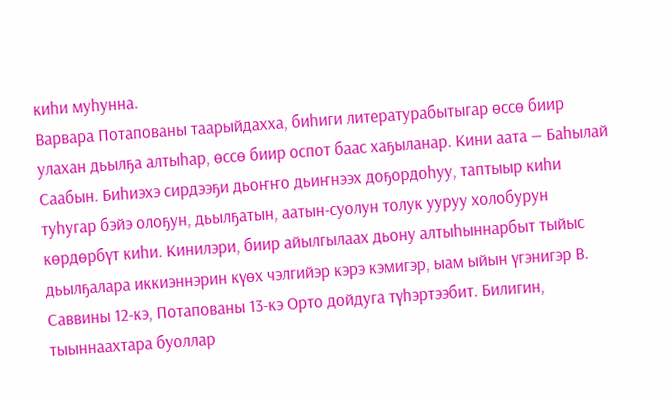киһи муһунна.
Варвара Потапованы таарыйдахха, биһиги литературабытыгар өссө биир улахан дьылҕа алтыһар, өссө биир оспот баас хаҕыланар. Кини аата — Баһылай Саабын. Биһиэхэ сирдээҕи дьоҥҥо дьиҥнээх доҕордоһуу, таптыыр киһи туһугар бэйэ олоҕун, дьылҕатын, аатын-суолун толук ууруу холобурун көрдөрбүт киһи. Кинилэри, биир айылгылаах дьону алтыһыннарбыт тыйыс дьылҕалара иккиэннэрин күөх чэлгийэр кэрэ кэмигэр, ыам ыйын үгэнигэр В. Саввины 12-кэ, Потапованы 13-кэ Орто дойдуга түһэртээбит. Билигин, тыыннаахтара буоллар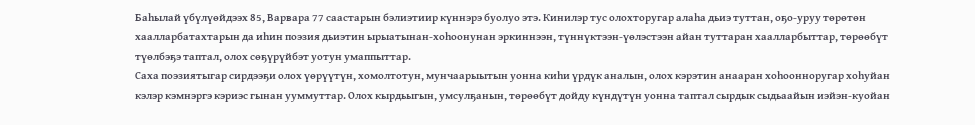Баһылай үбүлүөйдээх 85, Варвара 77 саастарын бэлиэтиир күннэрэ буолуо этэ. Кинилэр тус олохторугар алаһа дьиэ туттан, оҕо-уруу төрөтөн хаалларбатахтарын да иһин поэзия дьиэтин ырыатынан-хоһоонунан эркиннээн, түннүктээн-үөлэстээн айан туттаран хаалларбыттар, төрөөбүт түөлбэҕэ таптал, олох сөҕүрүйбэт уотун умаппыттар.
Саха поэзиятыгар сирдээҕи олох үөрүүтүн, хомолтотун, мунчаарыытын уонна киһи үрдүк аналын, олох кэрэтин анааран хоһоонноругар хоһуйан кэлэр кэмнэргэ кэриэс гынан ууммуттар. Олох кырдьыгын, умсулҕанын, төрөөбүт дойду күндүтүн уонна таптал сырдык сыдьаайын иэйэн-куойан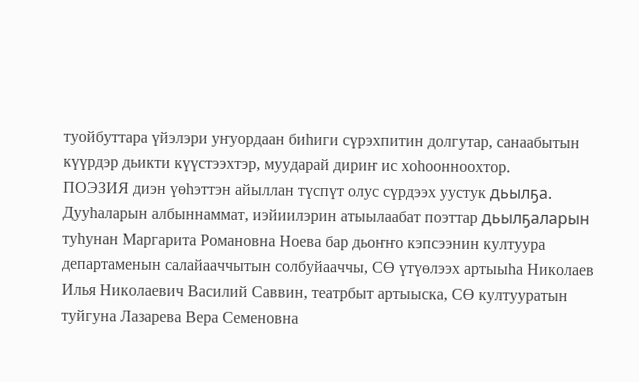туойбуттара үйэлэри уҥуордаан биһиги сүрэхпитин долгутар, санаабытын күүрдэр дьикти күүстээхтэр, муударай дириҥ ис хоһоонноохтор.
ПОЭЗИЯ диэн үөһэттэн айыллан түспүт олус сүрдээх уустук дьылҕа. Дууһаларын албыннаммат, иэйиилэрин атыылаабат поэттар дьылҕаларын туһунан Маргарита Романовна Ноева бар дьоҥҥо кэпсээнин култуура департаменын салайааччытын солбуйааччы, СӨ үтүөлээх артыыһа Николаев Илья Николаевич Василий Саввин, театрбыт артыыска, СӨ култууратын туйгуна Лазарева Вера Семеновна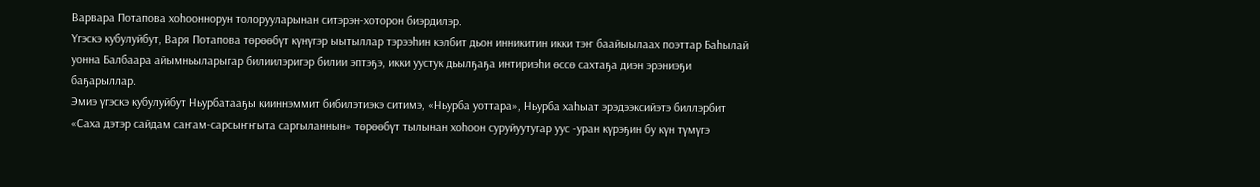Варвара Потапова хоһооннорун толорууларынан ситэрэн-хоторон биэрдилэр.
Үгэскэ кубулуйбут, Варя Потапова төрөөбүт күнүгэр ыытыллар тэрээһин кэлбит дьон инникитин икки тэҥ баайыылаах поэттар Баһылай уонна Балбаара айымньыларыгар билиилэригэр билии эптэҕэ, икки уустук дьылҕаҕа интириэһи өссө сахтаҕа диэн эрэниэҕи баҕарыллар.
Эмиэ үгэскэ кубулуйбут Ньурбатааҕы кииннэммит бибилэтиэкэ ситимэ, «Ньурба уоттара», Ньурба хаһыат эрэдээксийэтэ биллэрбит «Саха дэтэр сайдам саҥам-сарсыҥҥыта саргыланнын» төрөөбүт тылынан хоһоон суруйуутугар уус -уран күрэҕин бу күн түмүгэ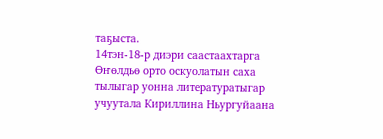таҕыста.
14тэн-18-р диэри саастаахтарга Өҥөлдьө орто оскуолатын саха тылыгар уонна литературатыгар учуутала Кириллина Ньургуйаана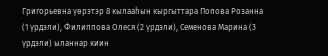Григорьевна үөрэтэр 8 кылааһын кыргыттара Попова Розанна (1 үрдэли), Филиппова Олеся (2 үрдэли), Семенова Марина (3 үрдэли) ыланнар киин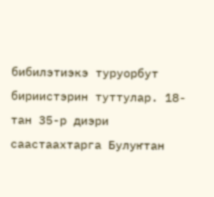бибилэтиэкэ туруорбут бириистэрин туттулар. 18-тан 35-р диэри саастаахтарга Булуҥтан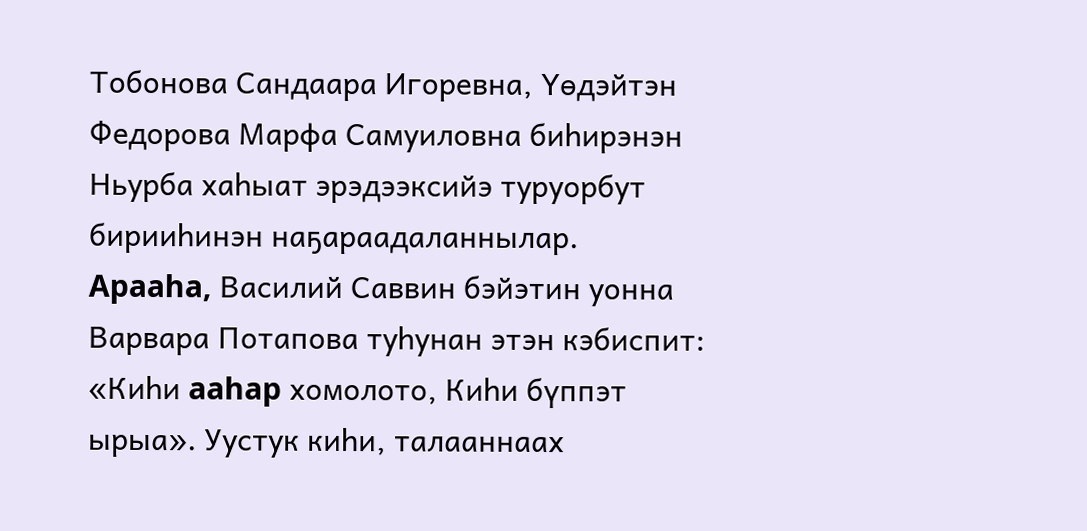Тобонова Сандаара Игоревна, Үөдэйтэн Федорова Марфа Самуиловна биһирэнэн Ньурба хаһыат эрэдээксийэ туруорбут бирииһинэн наҕараадаланнылар.
Apaaha, Василий Саввин бэйэтин уонна Варвара Потапова туһунан этэн кэбиспит: «Киһи aahap хомолото, Киһи бүппэт ырыа». Уустук киһи, талааннаах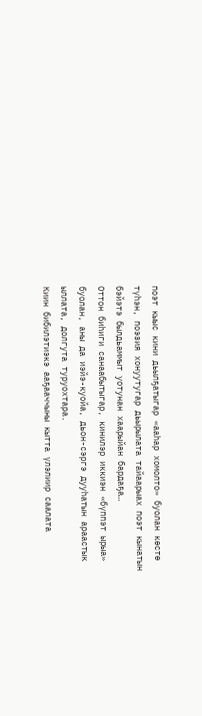поэт кыыс кини дьылҕатыгар «ааһар хомолто» буолан көстө түһэн, поэзия хонуутугар дьырылата тайаарыах поэт кынатын бэйэтэ былдьаммыт уотунан хаарыйан бардаҕа…
Оттон биһиги санаабытыгар, кинилэр иккиэн «бүппэт ырыа» буолан, аны да иэйэ-куойа, дьон-сэргэ дууһатын араастык ыллата, долгута туруохтара.
Киин бибилэтиэкэ ааҕааччыны кытта үлэлиир саалата